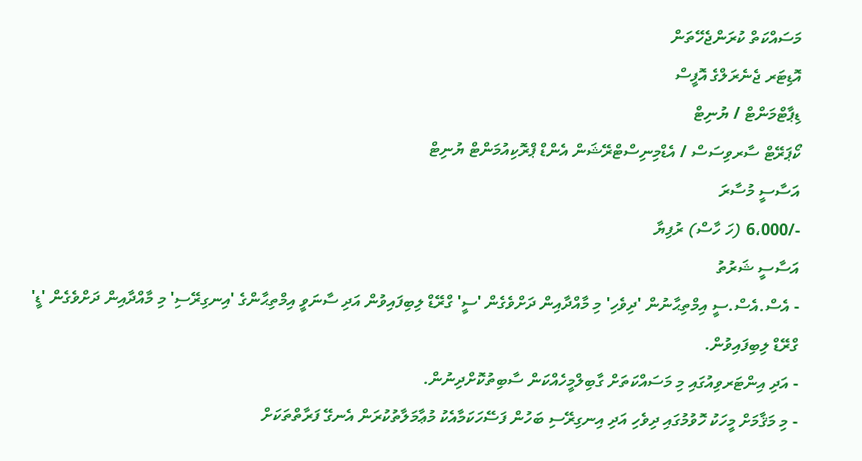މަސައްކަތް ކުރަންޖެހޭތަން
އޮޑިޓަރ ޖެނެރަލްގެ އޮފީސް
ޑިޕާޓްމަންޓް / ޔުނިޓް
ކޯޕަރޭޓް ސާރވިސަސް / އެޑްމިނިސްޓްރޭޝަން އެންޑް ޕްރޮކިއުމަންޓް ޔުނިޓް
އަސާސީ މުސާރަ
-/6،000 (ހަ ހާސް) ރުފިޔާ
އަސާސީ ޝަރުތު
- އެސް.އެސް.ސީ އިމްތިޙާނުން 'ދިވެހި' މި މާއްދާއިން ދަށްވެގެން 'ސީ' ގްރޭޑް ލިބިފައިވުން އަދި ސާނަވީ އިމްތިޙާންގެ 'އިނގިރޭސި' މި މާއްދާއިން ދަށްވެގެން 'ޑީ' ގްރޭޑް ލިބިފައިވުން.
- އަދި އިންޓަރވިއުގައި މި މަސައްކަތަށް ގާބިލްމީހެއްކަން ސާބިތުކޮށްދިނުން.
- މި މަޤާމަށް މީހަކު ހޮވުމުގައި ދިވެހި އަދި އިނގިރޭސި ބަހުން ފަސޭހަކަމާއެކު މުޢާމަލާތުކުރަން އެނގޭ ފަރާތްތަކަށް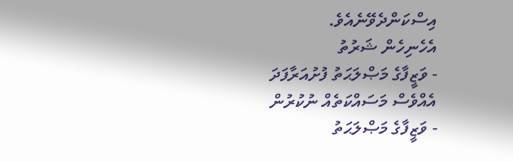އިސްކަންދެވޭނެއެވެ.
އެހެނިހެން ޝަރުތު
- ވަޒީފާގެ މަޞްލަޙަތު ފުށުއަރާފަދަ އެއްވެސް މަސައްކަތެއް ނުކުރުން
- ވަޒީފާގެ މަޞްލަޙަތު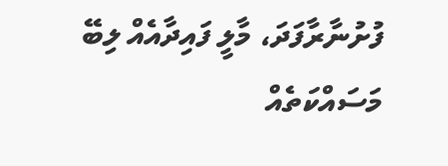ފުށުނާރާފަދަ، މާލީ ފައިދާއެއް ލިބޭ މަސައްކަތެއް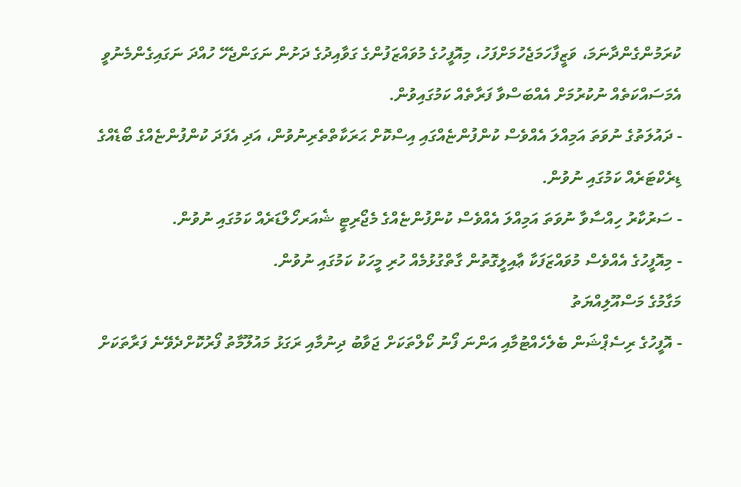ކުރަމުންގެންދާނަމަ، ވަޒީފާހަމަޖެހުމަށްފަހު، މިއޮފީހުގެ މުވައްޒަފުންގެ ގަވާއިދުގެ ދަށުން ނަގަންޖެހޭ ހުއްދަ ނަގައިގެންމެނުވީ އެމަސައްކަތެއް ނުކުރުމަށް އެއްބަސްވާ ފަރާތެއް ކަމުގައިވުން.
- ދައުލަތުގެ ނުވަތަ އަމިއްލަ އެއްވެސް ކުންފުންޏެއްގައި އިސްކޮށް ޙަރަކާތްތެރިނުވުން، އަދި އެފަދަ ކުންފުންޏެއްގެ ބޯޑެއްގެ ޑިރެކްޓަރެއް ކަމުގައި ނުވުން.
- ސަރުކާރު ހިއްސާވާ ނުވަތަ އަމިއްލަ އެއްވެސް ކުންފުންޏެއްގެ މެޖޯރިޓީ ޝެއަރހޯލްޑަރެއް ކަމުގައި ނުވުން.
- މިއޮފީހުގެ އެއްވެސް މުވައްޒަފަކާ ޢާއިލީގޮތުން ގާތްގުޅުމެއް ހުރި މީހަކު ކަމުގައި ނުވުން.
މަގާމުގެ މަސްއޫލިއްޔަތު
- އޮފީހުގެ ރިސެޕްޝަން ބެލެހެއްޓުމާއި އަންނަ ފޯނު ކޯލްތަކަށް ޖަވާބު ދިނުމާއި ރަގަޅު މައުލޫމާތު ފޯރުކޮށްދެވޭނެ ފަރާތަކަށް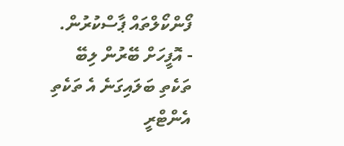ފޯންކޯލްތައް ޕާސްކުރުން.
- އޮފީހަށް ބޭރުން ލިބޭ ތަކެތި ބަލައިގަނެ އެ ތަކެތި އެންޓްރީ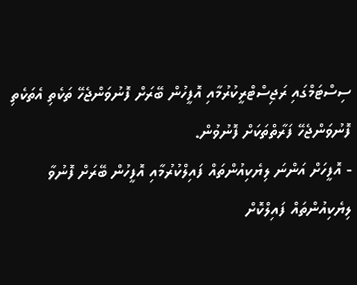ސިސްޓަމްގައި ރަޖިސްޓްރީކުރުމާއި އޮފީހުން ބޭރަށް ފޮނުވަންޖެހޭ ތަކެތި އެތަކެތި ފޮނުވަންޖެހޭ ފަރާތްތަކަށް ފޮނުވުން.
- އޮފީހަށް އަންނަ ލިޔެކިއުންތައް ފައިލްކުރުމާއި އޮފީހުން ބޭރަށް ފޮނުވާ ލިޔެކިއުންތައް ފައިލްކޮށް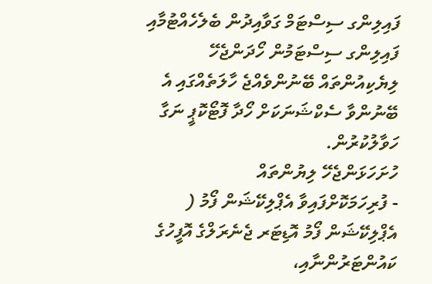ފައިލިންގ ސިސްޓަމް ގަވާއިދުން ބެލެހެއްޓުމާއި ފައިލިންގ ސިސްޓަމުން ހޯދަންޖެހޭ ލިޔެކިއުންތައް ބޭނުންވެއްޖެ ހާލަތެއްގައި އެ ބޭނުންވާ ސެކްޝަނަކަށް ހޯދާ ފޮޓޯކޮޕީ ނަގާ ހަވާލުކުރުން.
ހުށަހަޅަންޖެހޭ ލިޔުންތައް
- ފުރިހަމަކޮށްފައިވާ އެޕްލިކޭޝަން ފޯމު ( އެޕްލިކޭޝަން ފޯމު އޮޑިޓަރ ޖެނެރަލްގެ އޮފީހުގެ ކައުންޓަރުންނާއި،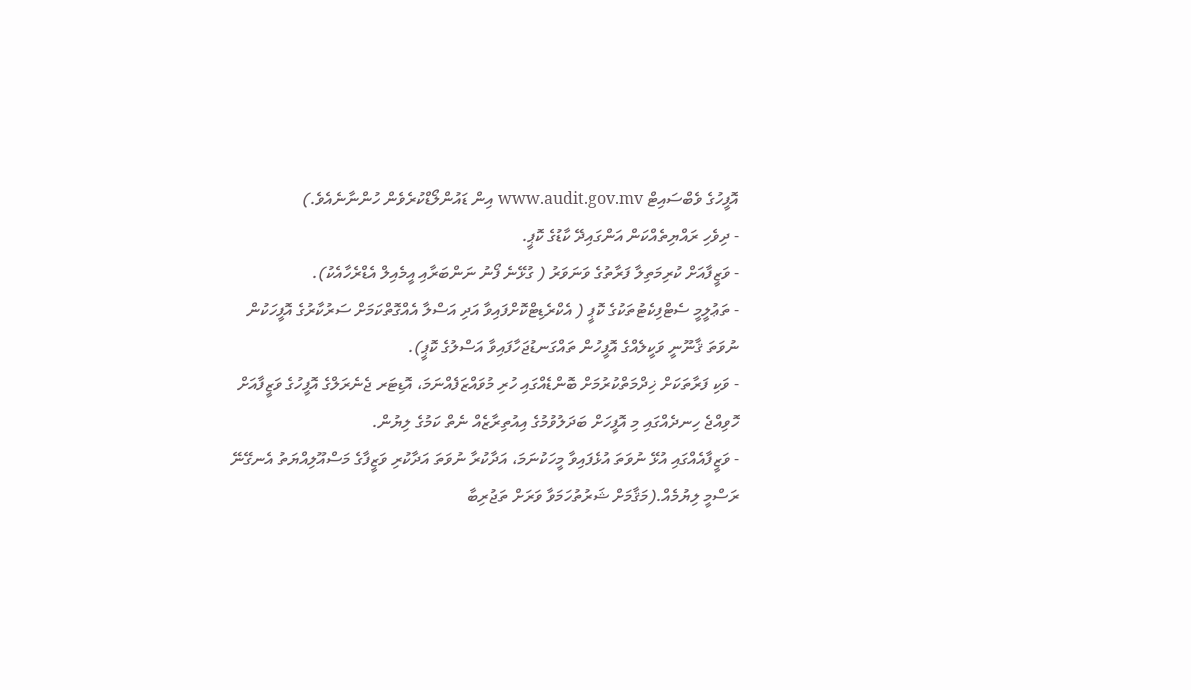އޮފީހުގެ ވެބްސައިޓް www.audit.gov.mv އިން ޑައުންލޯޑްކުރެވެން ހުންނާނެއެވެ.)
- ދިވެހި ރައްޔިތެއްކަން އަންގައިދޭ ކާޑުގެ ކޮޕީ.
- ވަޒީފާއަށް ކުރިމަތިލާ ފަރާތުގެ ވަނަވަރު ( ގުޅޭނެ ފޯނު ނަންބަރާއި އީމެއިލް އެޑްރެހާއެކު).
- ތަޢުލީމީ ސެޓްފިކެޓުތަކުގެ ކޮޕީ ( އެކްރެޑިޓްކޮށްފައިވާ އަދި އަސްލާ އެއްގޮތްކަމަށް ސަރުކާރުގެ އޮފީހަކުން ނުވަތަ ޤާނޫނީ ވަކީލެއްގެ އޮފީހުން ތައްގަނޑުޖަހާފައިވާ އަސްލުގެ ކޮޕީ).
- ވަކި ފަރާތަކަށް ޚިދްމަތްކުރުމަށް ބޮންޑެއްގައި ހުރި މުވައްޒަފެއްނަމަ، އޮޑިޓަރ ޖެނެރަލްގެ އޮފީހުގެ ވަޒީފާއަށް ހޮވިއްޖެ ހިނދެއްގައި މި އޮފީހަށް ބަދަލުވުމުގެ އިއުތިރާޒެއް ނެތް ކަމުގެ ލިޔުން.
- ވަޒީފާއެއްގައި އުޅޭ ނުވަތަ އުޅެފައިވާ މީހަކުނަމަ، އަދާކުރާ ނުވަތަ އަދާކުރި ވަޒީފާގެ މަސްއޫލިއްޔަތު އެނގޭނޭ ރަސްމީ ލިޔުމެއް.(މަޤާމަށް ޝަރުތުހަމަވާ ވަރަށް ތަޖުރިބާ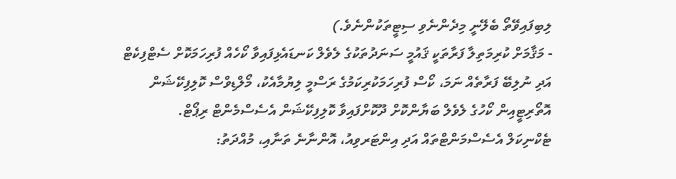ލިބިފައިވޭތޯ ބެލޭނީ މިދެންނެވި ސިޓީތަކުންނެވެ.)
- މަޤާމަށް ކުރިމަތިލާ ފަރާތަކީ ޤައުމީ ސަނަދުތަކުގެ ލެވެލް ކަނޑައެޅިފައިވާ ކޯހެއް ފުރިހަމަކޮށް ސެޓްފިކެޓް އަދި ނުލިބޭ ފަރާތެއް ނަމަ، ކޯސް ފުރިހަމަކުރިކަމުގެ ރަސްމީ ލިޔުމާއެކު، މޯލްޑިވްސް ކޮލިފިކޭޝަން އޮތޯރިޓީއިން ކޯހުގެ ލެވެލް ބަޔާންކޮށް ދޫކޮށްފައިވާ ކޮލިފިކޭޝަން އެސެސްމެންޓް ރިޕޯޓް.
ޓެކްނިކަލް އެސެސްމަންޓްތައް އަދި އިންޓަރވިއު، އޮންނާނެ ތަނާއި، މުއްދަތު: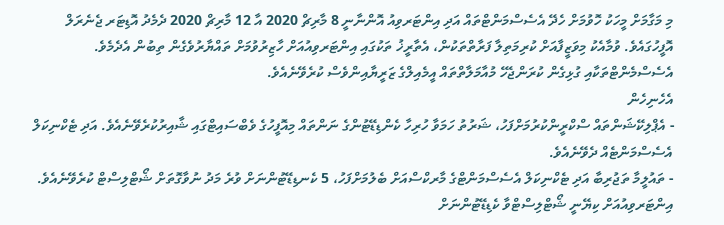މި މަގާމަށް މީހަކު ހޮވުމަށް ހެދޭ އެސެސްމަންޓްތައް އަދި އިންޓަރވިއު އޮންނާނީ 8 މާރިޗް 2020 އާ 12 މާރިޗް 2020 ދެމެދު އޮޑިޓަރ ޖެނެރަލް އޮފީހުގައެވެ. ވުމާއެކު މިވަޒީފާއަށް ކުރިމަތިލާ ފަރާތްތަކުން، އެތާރީޚު ތަކުގައި އިންޓަރވިއުއަށް ހާޒިރުވުމަށް ތައްޔާރުވެގެން ތިބުން އެދެމެވެ. އެސެސްމެންޓްތަކާއި ގުޅިގެން ކުރަންޖެހޭ މުއާމަލާތްތައް އީމެއިލްގެ ޒަރީޔާއިންވެސް ކުރެވޭނެއެވެ.
އެހެނިހެން
- އެޕްލިކޭޝަންތައް ސްކްރީންކުރުމަށްފަހު، ޝަރުތު ހަމަވާ ހުރިހާ ކެންޑިޑޭޓުންގެ ނަންތައް މިއޮފީހުގެ ވެބްސައިޓްގައި ޝާއިރުކުރެވޭނެއެވެ. އަދި ޓެކްނިކަލް އެސެސްމަންޓެއް ދެވޭނެއެވެ.
- ތައުލީމާ ތަޖުރިބާ އަދި ޓެކްނިކަލް އެސެސްމަންޓްގެ މާރކްސްއަށް ބެލުމަށްފަހު، 5 ކެނޑިޑޭޓުންނަށް ވުރެ މަދު ނުވާގޮތަށް ޝޯޓްލިސްޓް ކުރެވޭނެއެވެ. އިންޓަރވިއުއަށް ކިޔޭނީ ޝޯޓްލިސްޓްވާ ކެޑިޑޭޓުންނަށް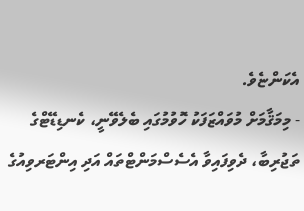އެކަންޏެވެ.
- މިމަޤާމަށް މުވައްޒަފަކު ހޮވުމުގައި ބެލެވޭނީ، ކެނޑިޑޭޓްގެ ތަޖުރިބާ، ދެވިފައިވާ އެސެސްމަންޓްތައް އަދި އިންޓަރވިއުގެ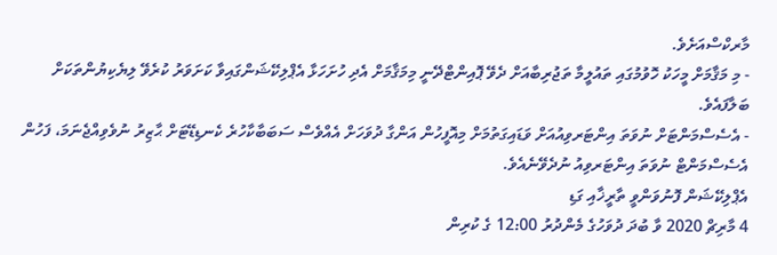މާރކްސްއަށެވެ.
- މި މަޤާމަށް މީހަކު ހޮވުމުގައި ތައުލީމާ ތަޖުރިބާއަށް ދެވޭ ޕޮއިންޓްދޭނީ މިމަޤާމަށް އެދި ހުށަހަޅާ އެޕްލިކޭޝަންގައިވާ ކަށަވަރު ކުރެވޭ ލިޔެކިޔުންތަކަށް ބަލާފައެވެ.
- އެސެސްމަންޓަށް ނުވަތަ އިންޓަރވިއުއަށް ވަޑައިގަތުމަށް މިއޮފީހުން އަންގާ ދުވަހަށް އެއްވެސް ސަބަބާކާހުރެ ކެނޑިޑޭޓަށް ޙާޒިރު ނުވެވިއްޖެނަމަ، ފަހުން އެސެސްމަންޓް ނުވަތަ އިންޓަރވިއު ނުދެވޭނެއެވެ.
އެޕްލިކޭޝަން ފޮނުވަންވީ ތާރީޚާއި ގަޑި
4 މާރިޗް 2020 ވާ ބުދަ ދުވަހުގެ މެންދުރު 12:00 ގެ ކުރިން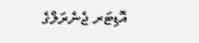އޮޑިޓަރ ޖެނެރަލްގެ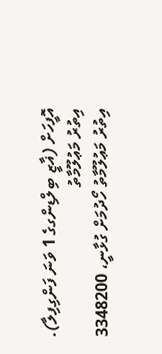އޮފީހަށް (ޣާޒީ ބިލްޑިންގގެ 1 ވަނަ ފަންގިފިލާ).
އިތުރު މަޢުލޫމާތު
އިތުރު މަޢުލޫމާތު ހޯދުމަށް ގުޅާނީ، 3348200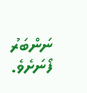ނަންބަރު ފޯނަށެވެ.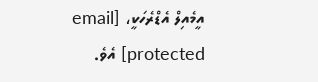އީމެއިލް އެޑްރެހަކީ، [email protected] އެވެ.